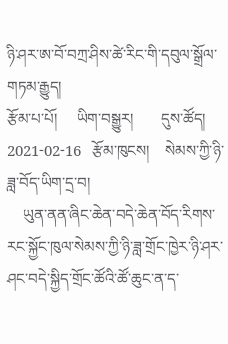ཉི་ཤར་ཨ་བོ་བཀྲ་ཤིས་ཚེ་རིང་གི་དབུལ་སྒྲོལ་གཏམ་རྒྱུད།
རྩོམ་པ་པོ།     ཡིག་བསྒྱུར།       དུས་ཚོད།   2021-02-16   རྩོམ་ཁུངས།    སེམས་ཀྱི་ཉི་ཟླ་བོད་ཡིག་དྲ་བ།
    ཡུན་ནན་ཞིང་ཆེན་བདེ་ཆེན་བོད་རིགས་རང་སྐྱོང་ཁུལ་སེམས་ཀྱི་ཉི་ཟླ་གྲོང་ཁྱེར་ཉི་ཤར་ཤང་བདེ་སྐྱིད་གྲོང་ཚོའི་ཚོ་ཆུང་ན་ད་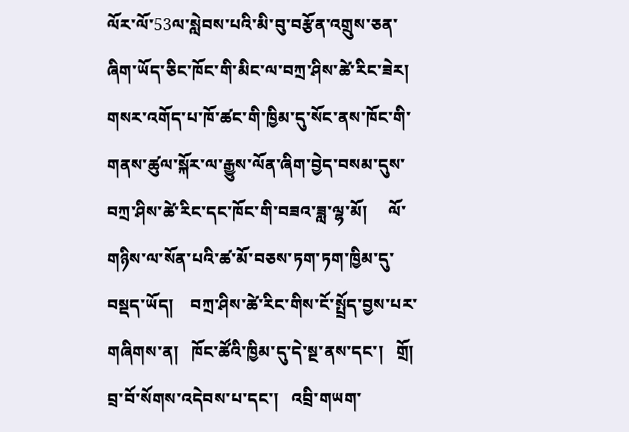ལོར་ལོ་53ལ་སླེབས་པའི་མི་བུ་བརྩོན་འགྲུས་ཅན་ཞིག་ཡོད་ཅིང་ཁོང་གི་མིང་ལ་བཀྲ་ཤིས་ཚེ་རིང་ཟེར།   གསར་འགོད་པ་ཁོ་ཚང་གི་ཁྱིམ་དུ་སོང་ནས་ཁོང་གི་གནས་ཚུལ་སྐོར་ལ་རྒྱུས་ལོན་ཞིག་བྱེད་བསམ་དུས་བཀྲ་ཤིས་ཚེ་རིང་དང་ཁོང་གི་བཟའ་ཟླ་ལྷ་མོ།     ལོ་གཉིས་ལ་སོན་པའི་ཚ་མོ་བཅས་ཏག་ཏག་ཁྱིམ་དུ་བསྡད་ཡོད།    བཀྲ་ཤིས་ཚེ་རིང་གིས་ངོ་སྤྲོད་བྱས་པར་གཞིགས་ན།   ཁོང་ཚོའི་ཁྱིམ་དུ་དེ་སྔ་ནས་དང་།   གྲོ།   བྲ་བོ་སོགས་འདེབས་པ་དང་།   འབྲི་གཡག་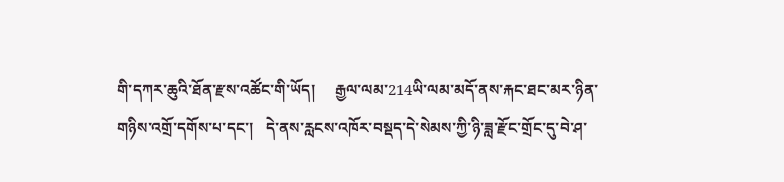གི་དཀར་ཆུའི་ཐོན་རྫས་འཚོང་གི་ཡོད།     རྒྱལ་ལམ་214ཡི་ལམ་མདོ་ནས་རྐང་ཐང་མར་ཉིན་གཉིས་འགྲོ་དགོས་པ་དང་།   དེ་ནས་རླངས་འཁོར་བསྡད་དེ་སེམས་ཀྱི་ཉི་ཟླ་རྫོང་གྲོང་དུ་བེ་ཤ་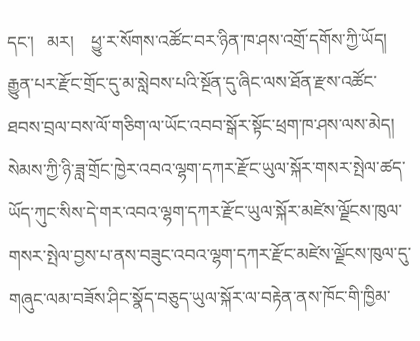དང་།   མར།    ཕྱུ་ར་སོགས་འཚོང་བར་ཉིན་ཁ་ཤས་འགྲོ་དགོས་ཀྱི་ཡོད།   རྒྱུན་པར་རྫོང་གྲོང་དུ་མ་སླེབས་པའི་སྔོན་དུ་ཞིང་ལས་ཐོན་རྫས་འཚོང་ཐབས་བྲལ་བས་ལོ་གཅིག་ལ་ཡོང་འབབ་སྒོར་སྟོང་ཕྲག་ཁ་ཤས་ལས་མེད།   སེམས་ཀྱི་ཉི་ཟླ་གྲོང་ཁྱེར་འབའ་ལྷག་དཀར་རྫོང་ཡུལ་སྐོར་གསར་སྤེལ་ཚད་ཡོད་ཀུང་སིས་དེ་གར་འབའ་ལྷག་དཀར་རྫོང་ཡུལ་སྐོར་མཛེས་ལྗོངས་ཁུལ་གསར་སྤེལ་བྱས་པ་ནས་བཟུང་འབའ་ལྷག་དཀར་རྫོང་མཛེས་ལྗོངས་ཁུལ་དུ་གཞུང་ལམ་བཟོས་ཤིང་སྣོད་བཅུད་ཡུལ་སྐོར་ལ་བརྟེན་ནས་ཁོང་གི་ཁྱིམ་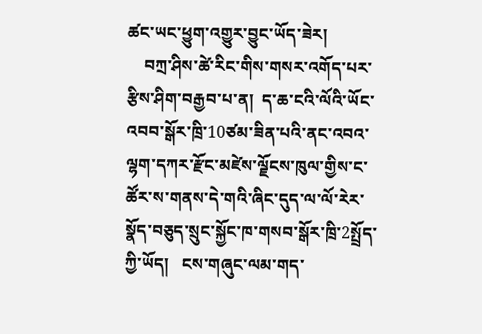ཚང་ཡང་ཕྱུག་འགྱུར་བྱུང་ཡོད་ཟེར།
    བཀྲ་ཤིས་ཚེ་རིང་གིས་གསར་འགོད་པར་རྩིས་ཤིག་བརྒྱབ་པ་ན།  ད་ཆ་ངའི་ལོའི་ཡོང་འབབ་སྒོར་ཁྲི་10ཙམ་ཟིན་པའི་ནང་འབའ་ལྷག་དཀར་རྫོང་མཛེས་ལྗོངས་ཁུལ་གྱིས་ང་ཚོར་ས་གནས་དེ་གའི་ཞིང་དུད་ལ་ལོ་རེར་སྣོད་བཅུད་སྲུང་སྐྱོང་ཁ་གསབ་སྒོར་ཁྲི་2སྤྲོད་ཀྱི་ཡོད།   ངས་གཞུང་ལམ་གད་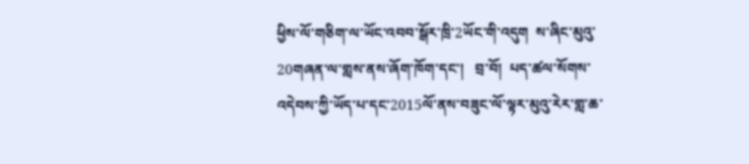ཕྱིས་ལོ་གཅིག་ལ་ཡོང་འབབ་སྒོར་ཁྲི་2ཡོང་གི་འདུག  ས་ཞིང་མུའུ་20གཞན་ལ་གླས་ནས་ཞོག་ཁོག་དང་།   བྲ་བོ།  པད་ཚལ་སོགས་འདེབས་ཀྱི་ཡོད་པ་དང་2015ལོ་ནས་བཟུང་ལོ་ལྟར་མུའུ་རེར་གླ་ཆ་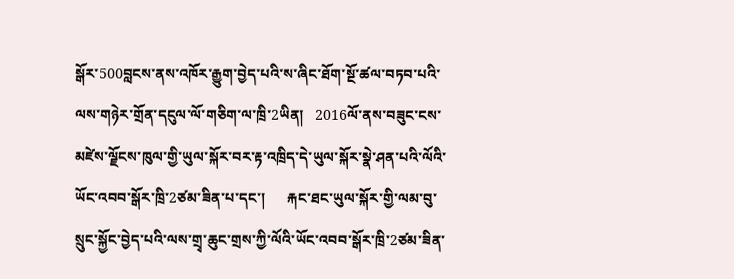སྒོར་500བླངས་ནས་འཁོར་རྒྱུག་བྱེད་པའི་ས་ཞིང་ཐོག་སྔོ་ཚལ་བཏབ་པའི་ལས་གཉེར་གྲོན་དངུལ་ལོ་གཅིག་ལ་ཁྲི་2ཡིན།   2016ལོ་ནས་བཟུང་ངས་མཛེས་ལྗོངས་ཁུལ་གྱི་ཡུལ་སྐོར་བར་རྟ་འཁྲིད་དེ་ཡུལ་སྐོར་སྣེ་ཤན་པའི་ལོའི་ཡོང་འབབ་སྒོར་ཁྲི་2ཙམ་ཟིན་པ་དང་།      རྐང་ཐང་ཡུལ་སྐོར་གྱི་ལམ་བུ་སྲུང་སྐྱོང་བྱེད་པའི་ལས་གྲྭ་ཆུང་གྲས་ཀྱི་ལོའི་ཡོང་འབབ་སྒོར་ཁྲི་2ཙམ་ཟིན་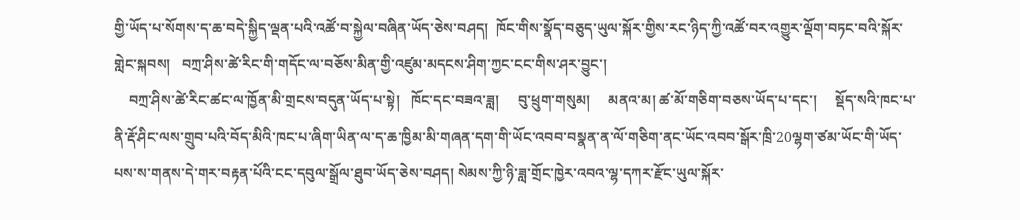གྱི་ཡོད་པ་སོགས་ད་ཆ་བདེ་སྐྱིད་ལྡན་པའི་འཚོ་བ་སྐྱེལ་བཞིན་ཡོད་ཅེས་བཤད།  ཁོང་གིས་སྣོད་བཅུད་ཡུལ་སྐོར་གྱིས་རང་ཉིད་ཀྱི་འཚོ་བར་འགྱུར་ལྡོག་བཏང་བའི་སྐོར་གླེང་སྐབས།   བཀྲ་ཤིས་ཚེ་རིང་གི་གདོང་ལ་བཅོས་མིན་གྱི་འཛུམ་མདངས་ཤིག་ཀྱང་ངང་གིས་ཤར་བྱུང་།
    བཀྲ་ཤིས་ཚེ་རིང་ཚང་ལ་ཁྱོན་མི་གྲངས་བདུན་ཡོད་པ་སྟེ།   ཁོང་དང་བཟའ་ཟླ།     བུ་ཕྲུག་གསུམ།     མནའ་མ། ཚ་མོ་གཅིག་བཅས་ཡོད་པ་དང་།     སྡོད་སའི་ཁང་པ་ནི་རྡོ་ཤིང་ལས་གྲུབ་པའི་བོད་མིའི་ཁང་པ་ཞིག་ཡིན་ལ་ད་ཆ་ཁྱིམ་མི་གཞན་དག་གི་ཡོང་འབབ་བསྣན་ན་ལོ་གཅིག་ནང་ཡོང་འབབ་སྒོར་ཁྲི་20ལྷག་ཙམ་ཡོང་གི་ཡོད་པས་ས་གནས་དེ་གར་བརྟན་པོའི་ངང་དབུལ་སྒྲོལ་ཐུབ་ཡོད་ཅེས་བཤད། སེམས་ཀྱི་ཉི་ཟླ་གྲོང་ཁྱེར་འབའ་ལྷ་དཀར་རྫོང་ཡུལ་སྐོར་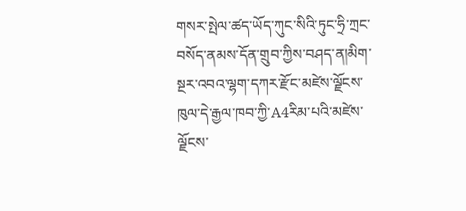གསར་སྤེལ་ཚད་ཡོད་ཀུང་སིའི་ཏུང་ཧྲི་ཀྲང་བསོད་ནམས་དོན་གྲུབ་ཀྱིས་བཤད་ན།མིག་སྔར་འབའ་ལྷག་དཀར་རྫོང་མཛེས་ལྗོངས་ཁུལ་དེ་རྒྱལ་ཁབ་ཀྱི་A4རིམ་པའི་མཛེས་ལྗོངས་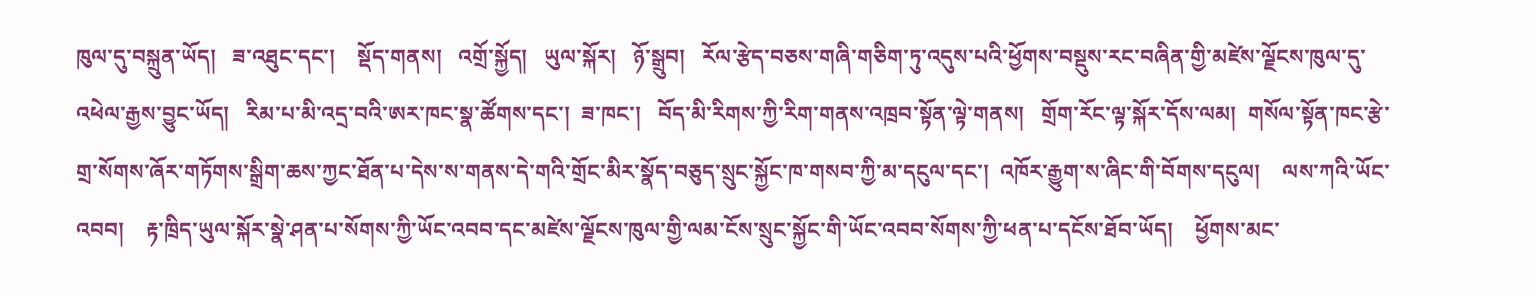ཁུལ་དུ་བསྐྲུན་ཡོད།   ཟ་འཐུང་དང་།    སྡོད་གནས།   འགྲོ་སྐྱོད།   ཡུལ་སྐོར།   ཉོ་སྒྲུབ།   རོལ་རྩེད་བཅས་གཞི་གཅིག་ཏུ་འདུས་པའི་ཕྱོགས་བསྡུས་རང་བཞིན་གྱི་མཛེས་ལྗོངས་ཁུལ་དུ་འཕེལ་རྒྱས་བྱུང་ཡོད།   རིམ་པ་མི་འདྲ་བའི་ཨར་ཁང་སྣ་ཚོགས་དང་།  ཟ་ཁང་།   བོད་མི་རིགས་ཀྱི་རིག་གནས་འཁྲབ་སྟོན་ལྟེ་གནས།   གྲོག་རོང་ལྟ་སྐོར་དོས་ལམ།  གསོལ་སྟོན་ཁང་རྩེ་གྲ་སོགས་ཞོར་གཏོགས་སྒྲིག་ཆས་ཀྱང་ཐོན་པ་དེས་ས་གནས་དེ་གའི་གྲོང་མིར་སྣོད་བཅུད་སྲུང་སྐྱོང་ཁ་གསབ་ཀྱི་མ་དངུལ་དང་།  འཁོར་རྒྱུག་ས་ཞིང་གི་བོགས་དངུལ།    ལས་ཀའི་ཡོང་འབབ།    རྟ་ཁྲིད་ཡུལ་སྐོར་སྣེ་ཤན་པ་སོགས་ཀྱི་ཡོང་འབབ་དང་མཛེས་ལྗོངས་ཁུལ་གྱི་ལམ་ངོས་སྲུང་སྐྱོང་གི་ཡོང་འབབ་སོགས་ཀྱི་ཕན་པ་དངོས་ཐོབ་ཡོད།    ཕྱོགས་མང་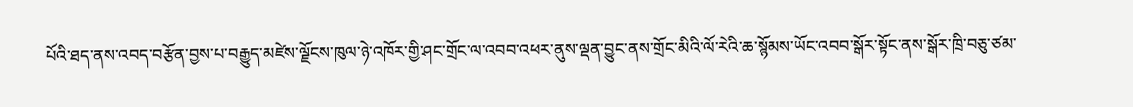པོའི་ཐད་ནས་འབད་བརྩོན་བྱས་པ་བརྒྱུད་མཛེས་ལྗོངས་ཁུལ་ཉེ་འཁོར་གྱི་ཤང་གྲོང་ལ་འབབ་འཕར་ནུས་ལྡན་བྱུང་ནས་གྲོང་མིའི་ལོ་རེའི་ཆ་སྙོམས་ཡོང་འབབ་སྒོར་སྟོང་ནས་སྒོར་ཁྲི་བཅུ་ཙམ་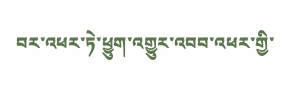བར་འཕར་ཏེ་ཕྱུག་འགྱུར་འབབ་འཕར་གྱི་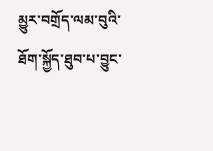མྱུར་བགྲོད་ལམ་བུའི་ཐོག་སྐྱོད་ཐུབ་པ་བྱུང་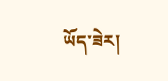ཡོད་ཟེར།